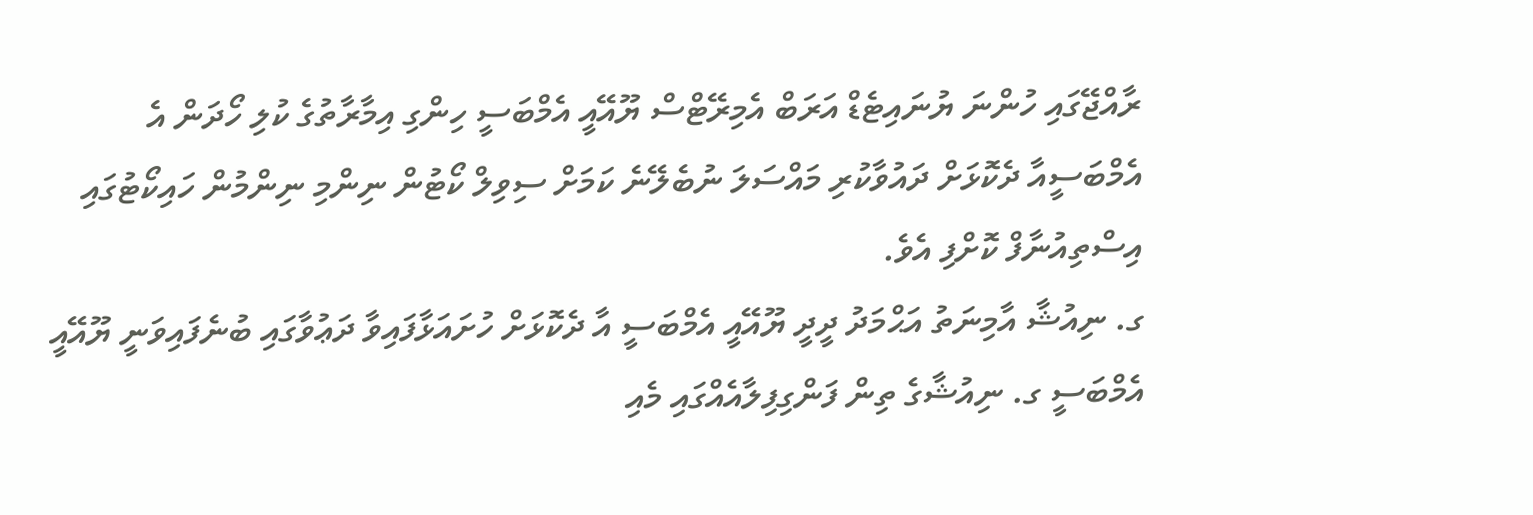ރާއްޖޭގައި ހުންނަ ޔުނައިޓެޑް އަރަބް އެމިރޭޓްސް ޔޫއޭއީ އެމްބަސީ ހިންގި އިމާރާތުގެ ކުލި ހޯދަން އެ އެމްބަސީއާ ދެކޮޅަށް ދައުވާކުރި މައްސަލަ ނުބެލޭނެ ކަމަށް ސިވިލް ކޯޓުން ނިންމި ނިންމުން ހައިކޯޓުގައި އިސްތިއުނާފް ކޮށްފި އެވެ.
ގ. ނިއުޝާ އާމިނަތު އަޙްމަދު ދީދީ ޔޫއޭއީ އެމްބަސީ އާ ދެކޮޅަށް ހުށައަޅާފައިވާ ދަޢުވާގައި ބުނެފައިވަނީ ޔޫއޭއީ އެމްބަސީ ގ. ނިއުޝާގެ ތިން ފަންގިފިލާއެއްގައި މެއި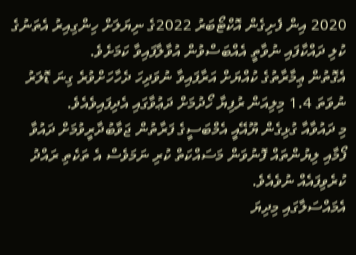2020 އިން ފެށިގެން އޮކްޓޯބަރު 2022ގެ ނިޔަލަށް ހިންގިއިރު އެތަނުގެ ކުލި ދައްކާފައި ނުވާތީ އެއްބަސްވުން އުވާލާފައިވާ ކަމަށެވެ.
އެގޮތުން ޢިމާރާތުގެ ކުއްޔަށް އަރާފައިވާ ނުވަދިހަ ދެހާހަށްވުރެ ގިނަ ޑޮލަރު ނުވަތަ 1.4 މިލިއަން ރުފިޔާ ހޯދުމަށް ދަޢުވާގައި އެދިފައިވެއެވެ.
މި ދައުވާއާ ގުޅިގެން ޔޫއޭއީ އެމްބަސީގެ ފަރާތުން ޖަވާބުދާރީވުމަށް ދައުވާ ފޯމާއި ލިޔުންތައް ފޮނުވަން މަސައްކަތް ކުރި ނަމަވެސް އެ ތަކެތި ރައްދު ކުރެވިފައެއް ނުވެއެވެ.
އެމައްސަލާގައި މިދިޔަ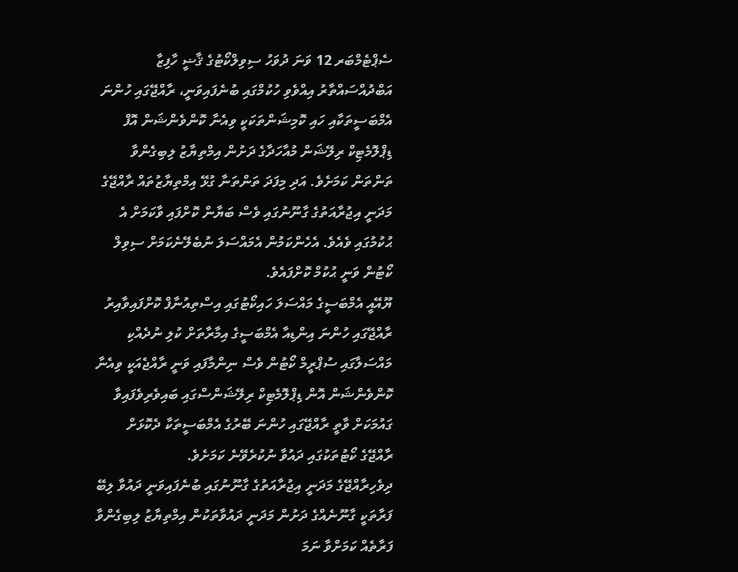ސެޕްޓެމްބަރ 12 ވަނަ ދުވަހު ސިވިލްކޯޓުގެ ޤާޟީ ހާފިޒާ އަބްދުއްސައްތާރު އިއްވެވި ހުކުމްގައި ބުނެފައިވަނީ، ރާއްޖޭގައި ހުންނަ އެމްބަސީތަކާއި ހައި ކޮމިޝަންތަކަކީ ވިއެނާ ކޮންވެންޝަން އޮފް ޑިޕްލޮމެޓިކް ރިލޭޝަން މުއާހަދާގެ ދަށުން އިމްތިޔާޒު ލިބިގެންވާ ތަންތަން ކަމަށެވެ. އަދި މިފަދަ ތަންތަނާ ގުޅޭ އިމްތިޔާޒުތައް ރާއްޖޭގެ މަދަނީ އިޖުރާއަތުގެ ގާނޫނުގައި ވެސް ބަޔާން ކޮށްފައި ވާކަމަށް އެ ޙުކުމުގައި ވެއެވެ. އެހެންކަމުން އެމައްސަލަ ނުބެލޭނެކަމަށް ސިވިލް ކޯޓުން ވަނީ ޙުކުމް ކޮށްފައެވެ.
ޔޫއޭއީ އެމްބަސީގެ މައްސަލަ ހައިކޯޓުގައި އިސްތިއުނާފް ކޮށްފައިވާއިރު ރާއްޖޭގައި ހުންނަ އިންޑިއާ އެމްބަސީގެ އިމާރާތަށް ކުލި ނުދެއްކި މައްސަލާގައި ސުޕްރީމް ކޯޓުން ވެސް ނިންމާފައި ވަނީ ރާއްޖެއަކީ ވިއެނާ ކޮންވެންޝަން އޮން ޑިޕްލޮމެޓިކް ރިލޭޝަންސްގައި ބައިވެރިވެފައިވާ ގައުމަކަށް ވާތީ ރާއްޖޭގައި ހުންނަ ބޭރުގެ އެމްބަސީތަކާ ދެކޮޅަށް ރާއްޖޭގެ ކޯޓުތަކުގައި ދައުވާ ނުކުރެވޭނެ ކަމަށެވެ.
ދިވެހިރާއްޖޭގެ މަދަނީ އިޖުރާއަތުގެ ގާނޫނުގައި ބުނެފައިވަނީ ދައުވާ ލިބޭ ފަރާތަކީ ގާނޫނެއްގެ ދަށުން މަދަނީ ދައުވާތަކުން އިމްތިޔާޒު ލިބިގެންވާ ފަރާތެއް ކަމަށްވާ ނަމަ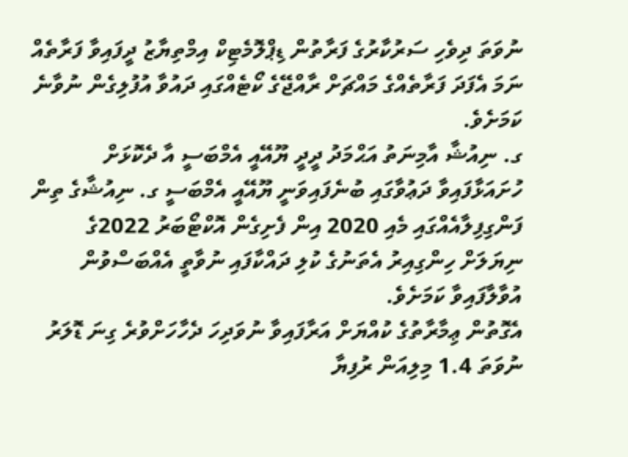ނުވަތަ ދިވެހި ސަރުކާރުގެ ފަރާތުން ޑިޕްލޮމެޓިކް އިމްތިޔާޒު ދީފައިވާ ފަރާތެއް ނަމަ އެފަދަ ފަރާތެއްގެ މައްޗަށް ރާއްޖޭގެ ކޯޓެއްގައި ދައުވާ އުފުލިގެން ނުވާނެ ކަމަށެވެ.
ގ. ނިއުޝާ އާމިނަތު އަޙްމަދު ދީދީ ޔޫއޭއީ އެމްބަސީ އާ ދެކޮޅަށް ހުށައަޅާފައިވާ ދަޢުވާގައި ބުނެފައިވަނީ ޔޫއޭއީ އެމްބަސީ ގ. ނިއުޝާގެ ތިން ފަންގިފިލާއެއްގައި މެއި 2020 އިން ފެށިގެން އޮކްޓޯބަރު 2022ގެ ނިޔަލަށް ހިންގިއިރު އެތަނުގެ ކުލި ދައްކާފައި ނުވާތީ އެއްބަސްވުން އުވާލާފައިވާ ކަމަށެވެ.
އެގޮތުން ޢިމާރާތުގެ ކުއްޔަށް އަރާފައިވާ ނުވަދިހަ ދެހާހަށްވުރެ ގިނަ ޑޮލަރު ނުވަތަ 1.4 މިލިއަން ރުފިޔާ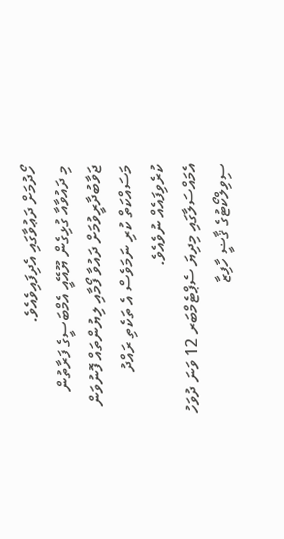ހޯދުމަށް ދަޢުވާގައި އެދިފައިވެއެވެ.
މި ދައުވާއާ ގުޅިގެން ޔޫއޭއީ އެމްބަސީގެ ފަރާތުން ޖަވާބުދާރީވުމަށް ދައުވާ ފޯމާއި ލިޔުންތައް ފޮނުވަން މަސައްކަތް ކުރި ނަމަވެސް އެ ތަކެތި ރައްދު ކުރެވިފައެއް ނުވެއެވެ.
އެމައްސަލާގައި މިދިޔަ ސެޕްޓެމްބަރ 12 ވަނަ ދުވަހު ސިވިލްކޯޓުގެ ޤާޟީ ހާފިޒާ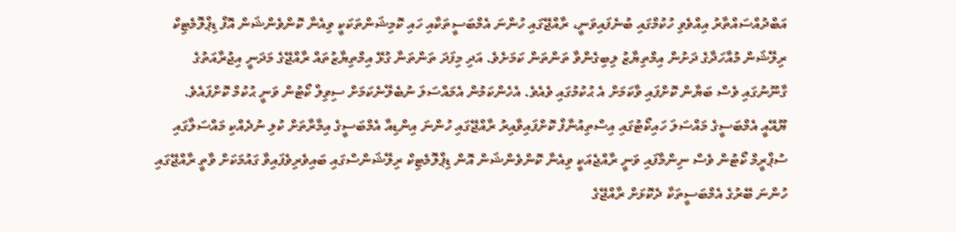އަބްދުއްސައްތާރު އިއްވެވި ހުކުމްގައި ބުނެފައިވަނީ، ރާއްޖޭގައި ހުންނަ އެމްބަސީތަކާއި ހައި ކޮމިޝަންތަކަކީ ވިއެނާ ކޮންވެންޝަން އޮފް ޑިޕްލޮމެޓިކް ރިލޭޝަން މުއާހަދާގެ ދަށުން އިމްތިޔާޒު ލިބިގެންވާ ތަންތަން ކަމަށެވެ. އަދި މިފަދަ ތަންތަނާ ގުޅޭ އިމްތިޔާޒުތައް ރާއްޖޭގެ މަދަނީ އިޖުރާއަތުގެ ގާނޫނުގައި ވެސް ބަޔާން ކޮށްފައި ވާކަމަށް އެ ޙުކުމުގައި ވެއެވެ. އެހެންކަމުން އެމައްސަލަ ނުބެލޭނެކަމަށް ސިވިލް ކޯޓުން ވަނީ ޙުކުމް ކޮށްފައެވެ.
ޔޫއޭއީ އެމްބަސީގެ މައްސަލަ ހައިކޯޓުގައި އިސްތިއުނާފް ކޮށްފައިވާއިރު ރާއްޖޭގައި ހުންނަ އިންޑިއާ އެމްބަސީގެ އިމާރާތަށް ކުލި ނުދެއްކި މައްސަލާގައި ސުޕްރީމް ކޯޓުން ވެސް ނިންމާފައި ވަނީ ރާއްޖެއަކީ ވިއެނާ ކޮންވެންޝަން އޮން ޑިޕްލޮމެޓިކް ރިލޭޝަންސްގައި ބައިވެރިވެފައިވާ ގައުމަކަށް ވާތީ ރާއްޖޭގައި ހުންނަ ބޭރުގެ އެމްބަސީތަކާ ދެކޮޅަށް ރާއްޖޭގެ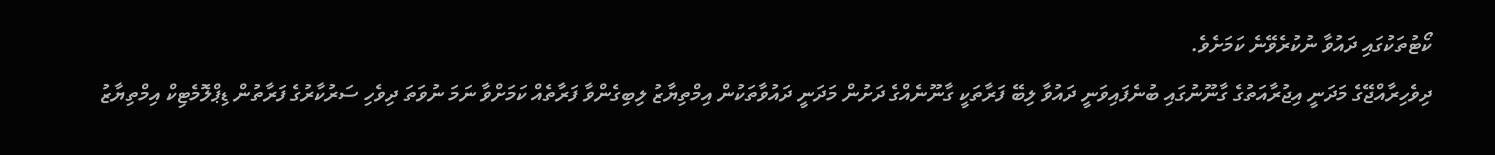ކޯޓުތަކުގައި ދައުވާ ނުކުރެވޭނެ ކަމަށެވެ.
ދިވެހިރާއްޖޭގެ މަދަނީ އިޖުރާއަތުގެ ގާނޫނުގައި ބުނެފައިވަނީ ދައުވާ ލިބޭ ފަރާތަކީ ގާނޫނެއްގެ ދަށުން މަދަނީ ދައުވާތަކުން އިމްތިޔާޒު ލިބިގެންވާ ފަރާތެއް ކަމަށްވާ ނަމަ ނުވަތަ ދިވެހި ސަރުކާރުގެ ފަރާތުން ޑިޕްލޮމެޓިކް އިމްތިޔާޒު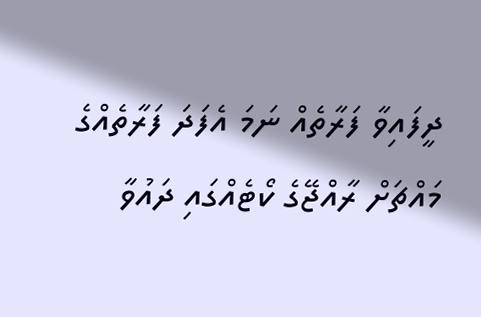ދީފައިވާ ފަރާތެއް ނަމަ އެފަދަ ފަރާތެއްގެ މައްޗަށް ރާއްޖޭގެ ކޯޓެއްގައި ދައުވާ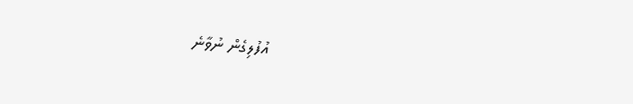އުފުލިގެން ނުވާނެ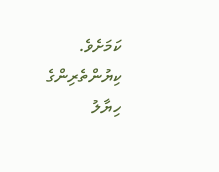ކަމަށެވެ.
ކިޔުންތެރިންގެ ހިޔާލު